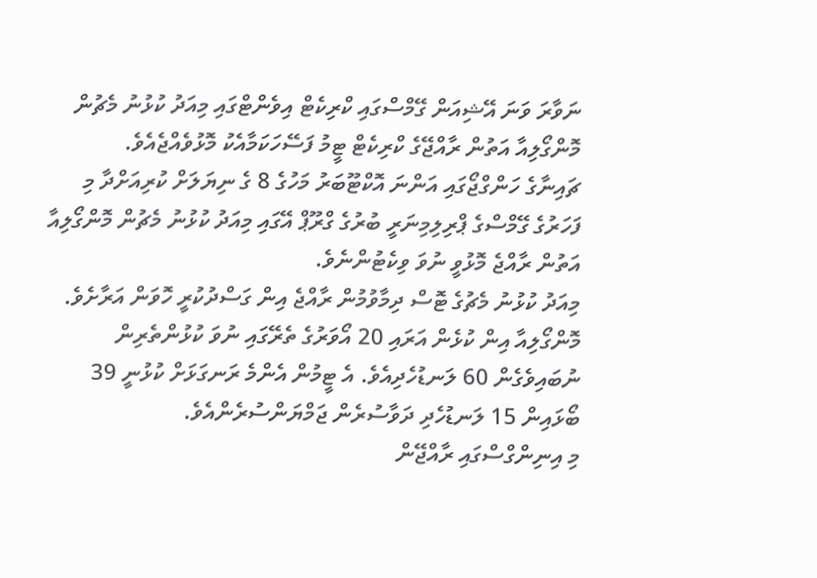ނަވާރަ ވަނަ އޭޝިއަން ގޭމްސްގައި ކްރިކެޓް އިވެންޓްގައި މިއަދު ކުޅުނު މެޗުން މޮންގޯލިއާ އަތުން ރާއްޖޭގެ ކްރިކެޓް ޓީމު ފަސޭހަކަމާއެކު މޮޅުވެއްޖެއެވެ.
ޗައިނާގެ ހަންގްޖޯގައި އަންނަ އޮކްޓޫބަރު މަހުގެ 8 ގެ ނިޔަލަށް ކުރިއަށްދާ މި ފަހަރުގެ ގޭމްސްގެ ޕްރިލިމިނަރީ ބުރުގެ ގްރޫޕް އޭގައި މިއަދު ކުޅުނު މެޗުން މޮންގޯލިއާ އަތުން ރާއްޖެ މޮޅުވީ ނުވަ ވިކެޓުންނެވެ.
މިއަދު ކުޅުނު މެޗުގެ ޓޮސް ދިމާވުމުން ރާއްޖެ އިން ގަސްދުކުރީ ހޮވަން އަރާށެވެ. މޮންގޯލިއާ އިން ކުޅެން އަރައި 20 އޯވަރުގެ ތެރޭގައި ނުވަ ކުޅުންތެރިން ނުބައިވެގެން 60 ލަނޑުހެދިއެވެ. އެ ޓީމުން އެންމެ ރަނގަޅަށް ކުޅުނީ 39 ބޯޅައިން 15 ލަނޑުހެދި ދަވާސުރެން ޖަމްޔަންސުރެންއެވެ.
މި އިނިންގްސްގައި ރާއްޖޭން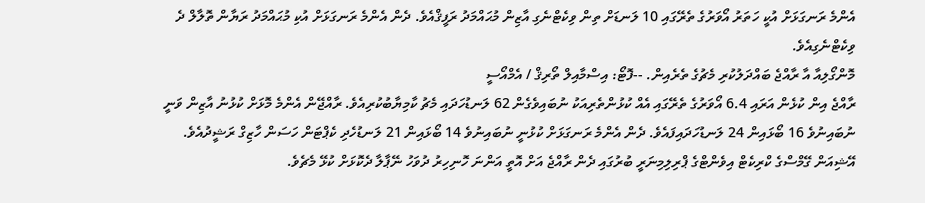އެންމެ ރަނގަޅަށް އުކީ ހަތަރު އޯވަރުގެ ތެރޭގައި 10 ލަނޑަށް ތިން ވިކެޓްނެގި އާޒިން މުޙައްމަދު ރަފީޤްއެވެ. ދެން އެންމެ ރަނގަޅަށް އުކި މުޙައްމަދު ރަޔާން ތޮލާލް ދެ ވިކެޓްނެގިއެވެ.
މޮންގޯލިއާ އާ ރާއްޖެ ބައްދަލުކުރި މެޗުގެ ތެރެއިން. --ފޮޓޯ: އިސްމާއިލް ތޯރިޤް / އެމްއޯސީ
ރާއްޖެ އިން ކުޅެން އަރައި 6.4 އޯވަރުގެ ތެރޭގައި އެއް ކުޅުންތެރިއަކު ނުބައިވެގެން 62 ލަނޑުހަދައި މެޗު ކާމިޔާބުކުރިއެވެ. ރާއްޖޭން އެންމެ މޮޅަށް ކުޅުނު އާޒިން ވަނީ ނުބައިނުވެ 16 ބޯޅައިން 24 ލަނޑުހަދައިފައެވެ. ދެން އެންމެ ރަނގަޅަށް ކުޅުނީ ނުބައިނުވެ 14 ބޯޅައިން 21 ލަނޑުހެދި ކެޕްޓަން ހަސަން ހާޒިގް ރަޝީދުއެވެ.
އޭޝިއަން ގޭމްސްގެ ކްރިކެޓް އިވެންޓްގެ ޕްރިލިމިނަރީ ބުރުގައި ދެން ރާއްޖެ އަށް އޮތީ އަންނަ ހޮނިހިރު ދުވަހު ނޭޕާލާ ދެކޮޅަށް ކުޅޭ މެޗެވެ.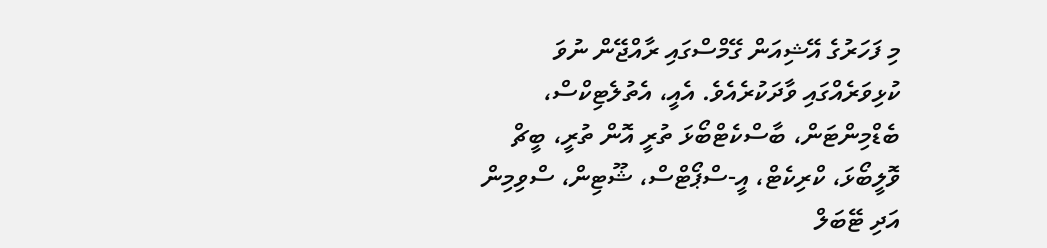މި ފަހަރުގެ އޭޝިއަން ގޭމްސްގައި ރާއްޖޭން ނުވަ ކުޅިވަރެއްގައި ވާދަކުރެއެވެ. އެއީ، އެތުލެޓިކްސް، ބެޑްމިންޓަން، ބާސްކެޓްބޯޅަ ތުރީ އޮން ތުރީ، ބީޗް ވޮލީބޯޅަ، ކްރިކެޓް، އީ-ސްޕޯޓްސް، ޝޫޓިން، ސްވިމިން އަދި ޓޭބަލް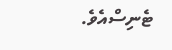ޓެނިސްއެވެ.